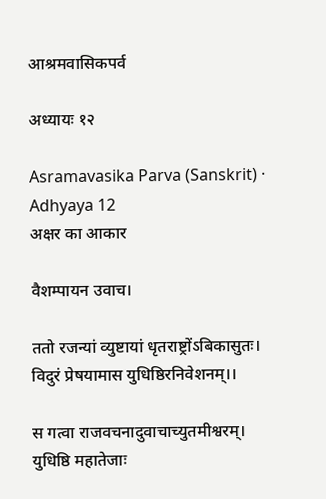आश्रमवासिकपर्व

अध्यायः १२

Asramavasika Parva (Sanskrit) · Adhyaya 12
अक्षर का आकार

वैशम्पायन उवाच।

ततो रजन्यां व्युष्टायां धृतराष्ट्रोंऽबिकासुतः।
विदुरं प्रेषयामास युधिष्ठिरनिवेशनम्।।

स गत्वा राजवचनादुवाचाच्युतमीश्वरम्।
युधिष्ठि महातेजाः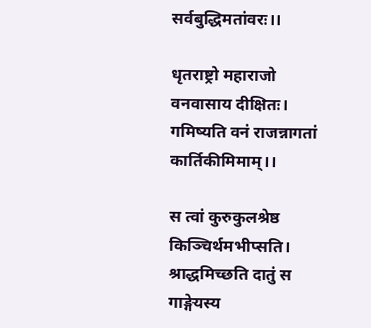सर्वबुद्धिमतांवरः।।

धृतराष्ट्रो महाराजो वनवासाय दीक्षितः।
गमिष्यति वनं राजन्नागतां कार्तिकीमिमाम्।।

स त्वां कुरुकुलश्रेष्ठ किञ्चिर्थमभीप्सति।
श्राद्धमिच्छति दातुं स गाङ्गेयस्य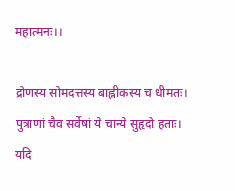महात्मनः।।

द्रोणस्य सोमदत्तस्य बाह्लीकस्य च धीमतः।
पुत्राणां चैव सर्वेषां ये चान्ये सुहृदो हताः।
यदि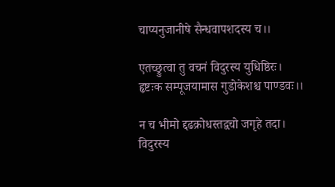चाप्यनुजानीषे सैन्धवापशदस्य च।।

एतच्छ्रुत्वा तु वचनं विदुरस्य युधिष्ठिरः।
हृष्टःक सम्पूजयामास गुडोकेशश्च पाण्डवः।।

न च भीमो द्दढक्रोधस्तद्वचो जगृहे तदा।
विदुरस्य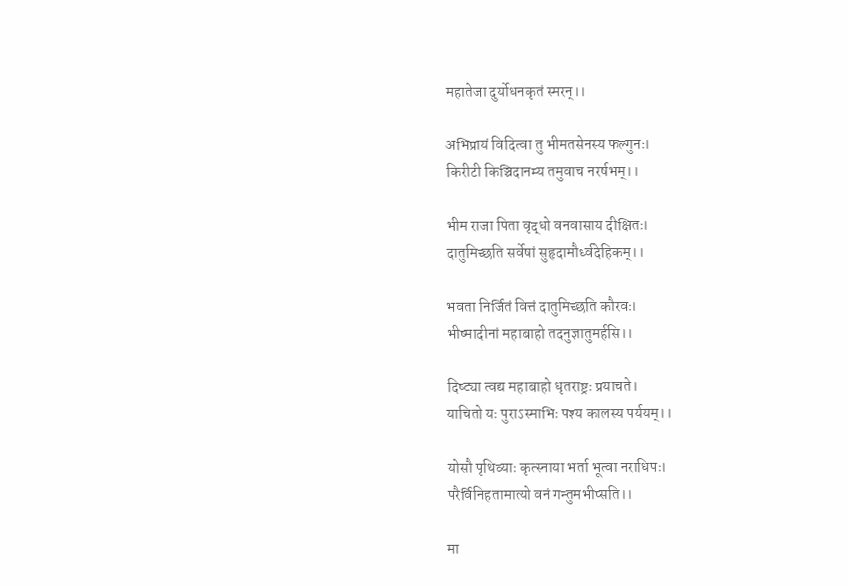महातेजा दुर्योधनकृतं स्मरन्।।

अभिप्रायं विदित्वा तु भीमतसेनस्य फल्गुनः।
किरीटी किञ्चिदानम्य तमुवाच नरर्षभम्।।

भीम राजा पिता वृद्धो वनवासाय दीक्षितः।
दातुमिच्छति सर्वेषां सुहृदामौर्ध्वदेहिकम्।।

भवता निर्जितं वित्तं दातुमिच्छति कौरवः।
भीष्मादीनां महाबाहो तदनुज्ञातुमर्हसि।।

दिष्ट्या त्वद्य महाबाहो धृतराष्ट्रः प्रयाचते।
याचितो यः पुराऽस्माभिः पश्य कालस्य पर्ययम्।।

योसौ पृथिव्याः कृत्स्नाया भर्ता भूत्वा नराधिपः।
परैर्विनिहतामात्यो वनं गन्तुमभीप्सति।।

मा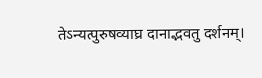तेऽन्यत्पुरुषव्याघ्र दानाद्भवतु दर्शनम्।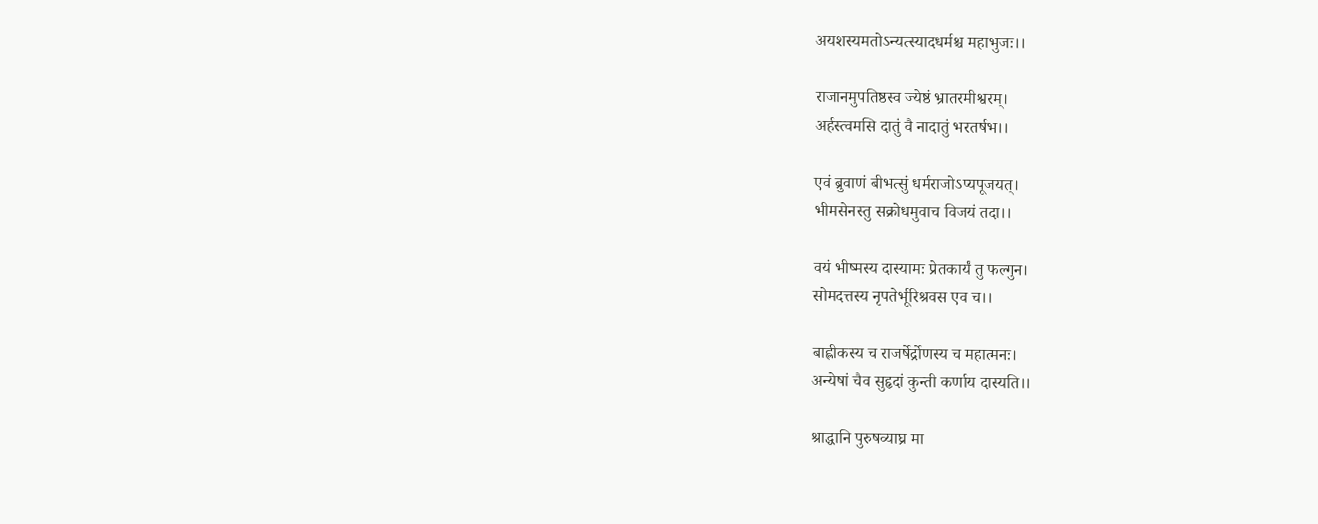अयशस्यमतोऽन्यत्स्यादधर्मश्च महाभुजः।।

राजानमुपतिष्ठस्व ज्येष्ठं भ्रातरमीश्वरम्।
अर्हस्त्वमसि दातुं वै नादातुं भरतर्षभ।।

एवं ब्रुवाणं बीभत्सुं धर्मराजोऽप्यपूजयत्।
भीमसेनस्तु सक्रोधमुवाच विजयं तदा।।

वयं भीष्मस्य दास्यामः प्रेतकार्यं तु फल्गुन।
सोमदत्तस्य नृपतेर्भूरिश्रवस एव च।।

बाह्लीकस्य च राजर्षेर्द्रोणस्य च महात्मनः।
अन्येषां चैव सुहृदां कुन्ती कर्णाय दास्यति।।

श्राद्धानि पुरुषव्याघ्र मा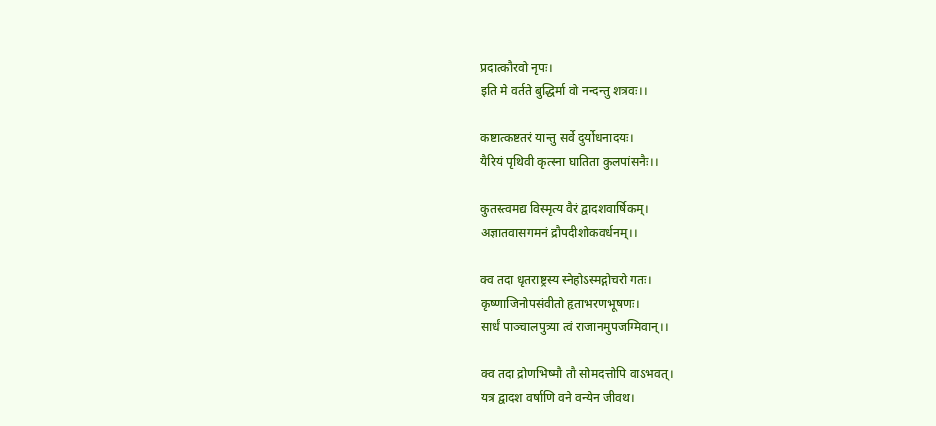प्रदात्कौरवो नृपः।
इति मे वर्तते बुद्धिर्मा वो नन्दन्तु शत्रवः।।

कष्टात्कष्टतरं यान्तु सर्वे दुर्योधनादयः।
यैरियं पृथिवी कृत्स्ना घातिता कुलपांसनैः।।

कुतस्त्वमद्य विस्मृत्य वैरं द्वादशवार्षिकम्।
अज्ञातवासगमनं द्रौपदीशोकवर्धनम्।।

क्व तदा धृतराष्ट्रस्य स्नेहोऽस्मद्गोचरो गतः।
कृष्णाजिनोपसंवीतो हृताभरणभूषणः।
सार्धं पाञ्चालपुत्र्या त्वं राजानमुपजग्मिवान्।।

क्व तदा द्रोणभिष्मौ तौ सोमदत्तोपि वाऽभवत्।
यत्र द्वादश वर्षाणि वने वन्येन जीवथ।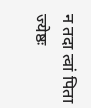न तदा त्वां पिता ज्येष्ठः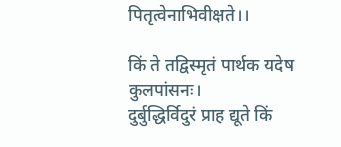पितृत्वेनाभिवीक्षते।।

किं ते तद्विस्मृतं पार्थक यदेष कुलपांसनः।
दुर्बुद्धिर्विदुरं प्राह द्यूते किं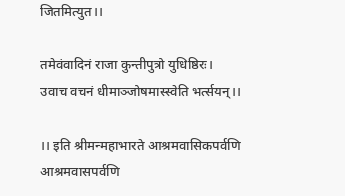जितमित्युत।।

तमेवंवादिनं राजा कुन्तीपुत्रो युधिष्ठिरः।
उवाच वचनं धीमाञ्जोषमास्स्वेति भर्त्सयन्।।

।। इति श्रीमन्महाभारते आश्रमवासिकपर्वणि
आश्रमवासपर्वणि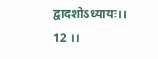द्वादशोऽध्यायः।। 12 ।।